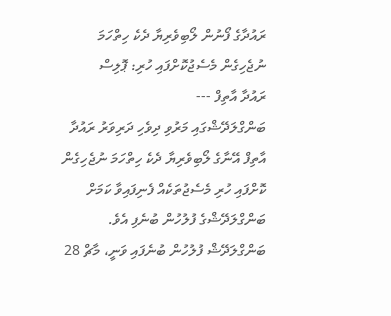ރައުދާގެ ފޯނުން ލޯބިވެރިޔާ ދެކެ ހިތްހަމަ ނުޖެހިގެން މެސެޖުކޮށްފައި ހުރި: ޕޮލިސް
ރައުދާ އާތިފް ---
ބަންގްލަދޭޝްގައި މަރުވި ދިވެހި ދަރިވަރު ރައުދާ އާތިފް އޭނާގެ ލޯބިވެރިޔާ ދެކެ ހިތްހަމަ ނުޖެހިގެން ކޮށްފައި ހުރި މެސެޖުތަކެއް ފެނިފައިވާ ކަމަށް ބަންގްލަދޭޝްގެ ފުލުހުން ބުނެފި އެވެ.
ބަންގްލަދޭޝް ފުލުހުން ބުނެފައި ވަނީ، މާޗް 28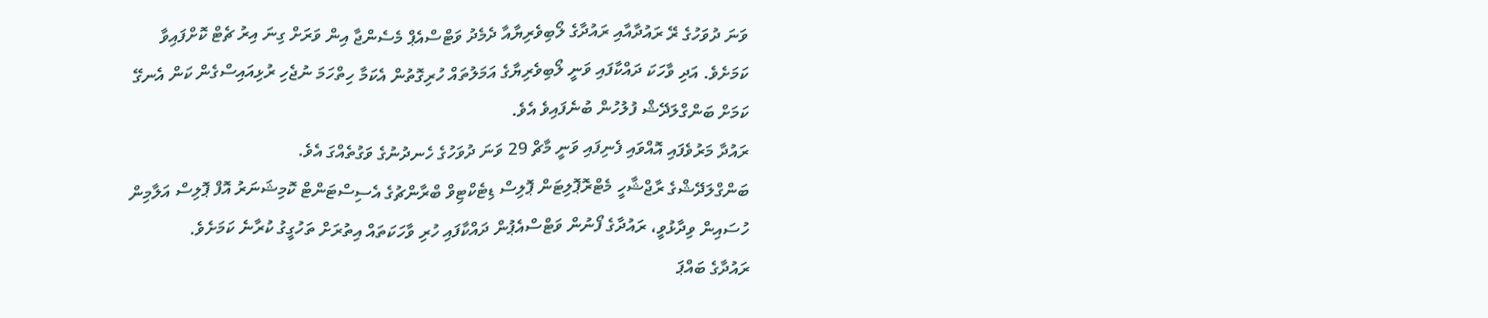ވަނަ ދުވަހުގެ ރޭ ރައުދާއާއި ރައުދާގެ ލޯބިވެރިޔާއާ ދެމެދު ވަޓްސްއެޕް މެސެންޖާ އިން ވަރަށް ގިނަ އިރު ޗެޓް ކޮށްފައިވާ ކަމަށެވެ. އަދި ވާހަކަ ދައްކާފައި ވަނީ ލޯބިވެރިޔާގެ އަމަލުތައް ހުރިގޮތުން އެކަމާ ހިތްހަމަ ނުޖެހި ރުޅިއައިސްގެން ކަން އެނގޭ ކަމަށް ބަންގްލަދޭޝް ފުލުހުން ބުނެފައިވެ އެވެ.
ރައުދާ މަރުވެފައި އޮއްވައި ފެނިފައި ވަނީ މާޗް 29 ވަނަ ދުވަހުގެ ހެނދުނުގެ ވަގުތެއްގަ އެވެ.
ބަންގްލަދޭޝްގެ ރާޖްޝާހީ މެޓްރޮޕޮލިޓަން ޕޮލިސް ޑިޓެކްޓިވް ބްރާންޗުގެ އެސިސްޓަންޓް ކޮމިޝަނަރު އޮފް ޕޮލިސް އަލާމިން ހުސައިން ވިދާޅުވީ، ރައުދާގެ ފޯނުން ވަޓްސްއެޕުން ދައްކާފައި ހުރި ވާހަކަތައް އިތުރަށް ތަހުގީގު ކުރާނެ ކަމަށެވެ.
ރައުދާގެ ބައްޕަ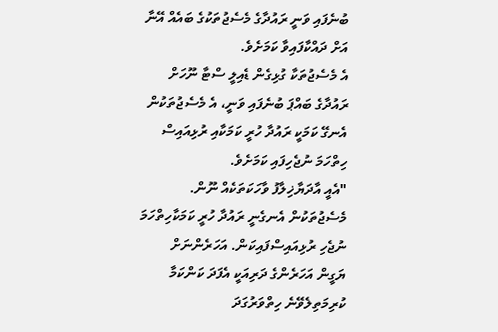ބުނެފައި ވަނީ ރައުދާގެ މެސެޖުތަކުގެ ބައެއް އޭނާ އަށް ދައްކާފައިވާ ކަމަށެވެ.
އެ މެސެޖުތަކާ ގުޅިގެން ޑެއިލީ ސްޓާ ނޫހަށް ރައުދާގެ ބައްޕަ ބުނެފައި ވަނީ، އެ މެސެޖުތަކުން އެނގޭ ކަމަކީ ރައުދާ ހުރީ ކަމަކާއި ރުޅިއައިސް ހިތްހަމަ ނުޖެހިފައި ކަމަށެވެ.
"އެއީ އާދަޔާޚިލާފު ވާހަކަތަކެއް ނޫން. މެސެޖުތަކުން އެނގެނީ ރައުދާ ހުރީ ކަމަކާހިތްހަމަ ނުޖެހި ރުޅިއައިސްފައިކަން. އަހަރެންނަށް ޔަގީން އަހަރެންގެ ދަރިއަކީ އެފަދަ ކަންކަމާ ކުރިމަތިލެވޭނެ ހިތްވަރުގަދަ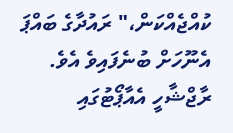ކުއްޖެއްކަން،" ރައުދާގެ ބައްޕަ އެނޫހަށް ބުނެފައިވެ އެވެ.
ރާޖްޝާހީ އެއާޕޯޓުގައި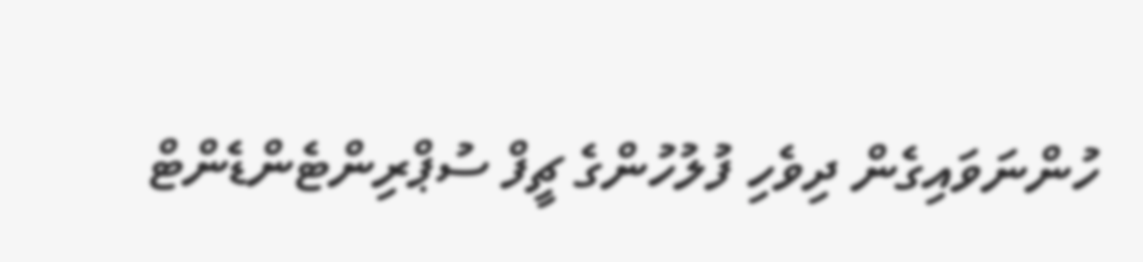ހުންނަވައިގެން ދިވެހި ފުލުހުންގެ ޗީފް ސުޕްރިންޓެންޑެންޓް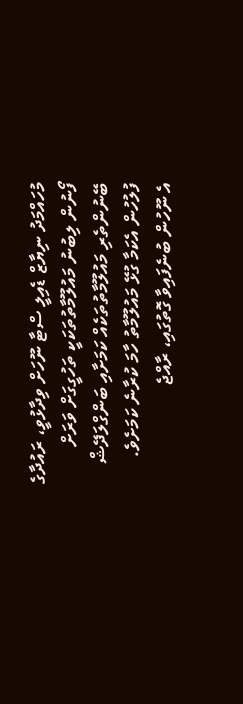މުހައްމަދު ނިޔާޒް ޑެއިލީ ސްޓާ ނޫހަށް ވިދާޅުވީ، ރައުދާގެ ފޯނުން ލިބުނު މައުލޫމާތުތަކަކީ ތަހުގީގަށް ވަރަށް ބޭނުންތެރި މައުލޫމާތުތަކެއް ކަމަށާއި ބަންގްލަދޭޝް ފުލުހުން އެކަމާ ގުޅޭ މައުލޫމާތު ހާމަ ކުރާނެ ކަމަށެވެ.
އެ ނޫހުން ބުނެފައިވާ ގޮތުގައި، ރާއްޖެ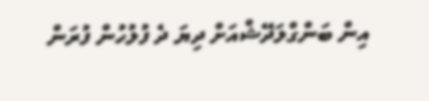އިން ބަންގްލަދޭޝްއަށް ދިޔަ ދެ ފުލުހުން ފުރަން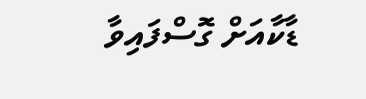ޑާކާއަށް ގޮސްފައިވާ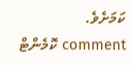ކަމަށެވެ.
comment ކޮމެންޓް